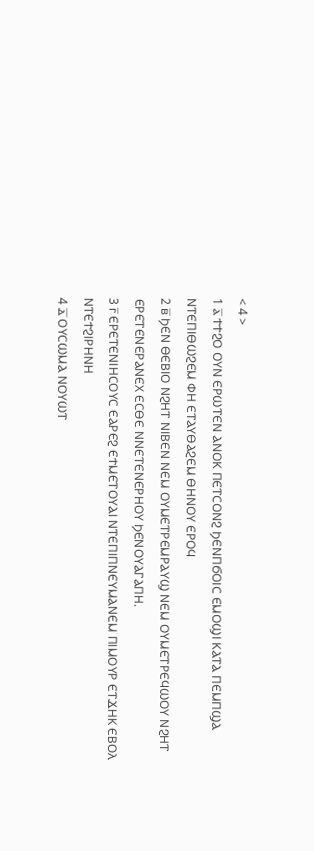< 4 >
1 ⲁ̅ ϮϮϨⲞ ⲞⲨⲚ ⲈⲢⲰⲦⲈⲚ ⲀⲚⲞⲔ ⲠⲈⲦⲤⲞⲚϨ ϦⲈⲚⲠϬⲞⲒⲤ ⲈⲘⲞϢⲒ ⲔⲀⲦⲀ ⲠⲈⲘⲠϢⲀ ⲚⲦⲈⲠⲒⲐⲰϨⲈⲘ ⲪⲎ ⲈⲦⲀⲨⲐⲀϨⲈⲘ ⲐⲎⲚⲞⲨ ⲈⲢⲞϤ
2 ⲃ̅ ϦⲈⲚ ⲐⲈⲂⲒⲞ ⲚϨⲎⲦ ⲚⲒⲂⲈⲚ ⲚⲈⲘ ⲞⲨⲘⲈⲦⲢⲈⲘⲢⲀⲨϢ ⲚⲈⲘ ⲞⲨⲘⲈⲦⲢⲈϤⲰⲞⲨ ⲚϨⲎⲦ ⲈⲢⲈⲦⲈⲚⲈⲢⲀⲚⲈⲬ ⲈⲤⲐⲈ ⲚⲚⲈⲦⲈⲚⲈⲢⲎⲞⲨ ϦⲈⲚⲞⲨⲀⲄⲀⲠⲎ.
3 ⲅ̅ ⲈⲢⲈⲦⲈⲚⲒⲎⲤⲞⲨⲤ ⲈⲀⲢⲈϨ ⲈϮⲘⲈⲦⲞⲨⲀⲒ ⲚⲦⲈⲠⲒⲠⲚⲈⲨⲘⲀⲚⲈⲘ ⲠⲒⲘⲞⲨⲢ ⲈⲦϪⲎⲔ ⲈⲂⲞⲖ ⲚⲦⲈϮϨⲒⲢⲎⲚⲎ
4 ⲇ̅ ⲞⲨⲤⲰⲘⲀ ⲚⲞⲨⲰⲦ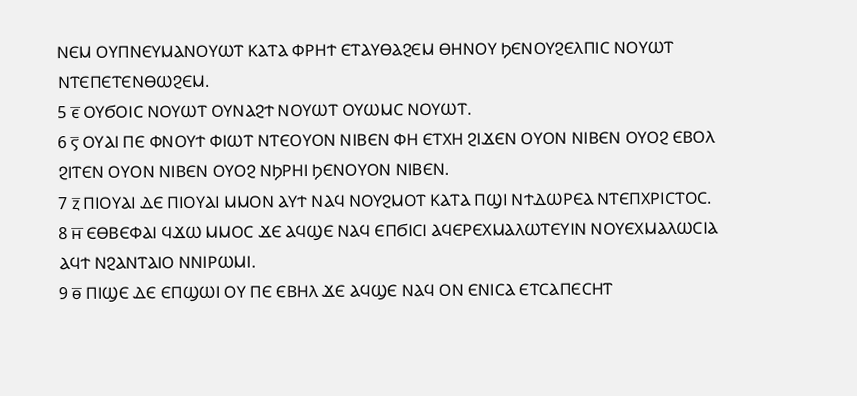ⲚⲈⲘ ⲞⲨⲠⲚⲈⲨⲘⲀⲚⲞⲨⲰⲦ ⲔⲀⲦⲀ ⲪⲢⲎϮ ⲈⲦⲀⲨⲐⲀϨⲈⲘ ⲐⲎⲚⲞⲨ ϦⲈⲚⲞⲨϨⲈⲖⲠⲒⲤ ⲚⲞⲨⲰⲦ ⲚⲦⲈⲠⲈⲦⲈⲚⲐⲰϨⲈⲘ.
5 ⲉ̅ ⲞⲨϬⲞⲒⲤ ⲚⲞⲨⲰⲦ ⲞⲨⲚⲀϨϮ ⲚⲞⲨⲰⲦ ⲞⲨⲰⲘⲤ ⲚⲞⲨⲰⲦ.
6 ⲋ̅ ⲞⲨⲀⲒ ⲠⲈ ⲪⲚⲞⲨϮ ⲪⲒⲰⲦ ⲚⲦⲈⲞⲨⲞⲚ ⲚⲒⲂⲈⲚ ⲪⲎ ⲈⲦⲬⲎ ϨⲒϪⲈⲚ ⲞⲨⲞⲚ ⲚⲒⲂⲈⲚ ⲞⲨⲞϨ ⲈⲂⲞⲖ ϨⲒⲦⲈⲚ ⲞⲨⲞⲚ ⲚⲒⲂⲈⲚ ⲞⲨⲞϨ ⲚϦⲢⲎⲒ ϦⲈⲚⲞⲨⲞⲚ ⲚⲒⲂⲈⲚ.
7 ⲍ̅ ⲠⲒⲞⲨⲀⲒ ⲆⲈ ⲠⲒⲞⲨⲀⲒ ⲘⲘⲞⲚ ⲀⲨϮ ⲚⲀϤ ⲚⲞⲨϨⲘⲞⲦ ⲔⲀⲦⲀ ⲠϢⲒ ⲚϮⲆⲰⲢⲈⲀ ⲚⲦⲈⲠⲬⲢⲒⲤⲦⲞⲤ.
8 ⲏ̅ ⲈⲐⲂⲈⲪⲀⲒ ϤϪⲰ ⲘⲘⲞⲤ ϪⲈ ⲀϤϢⲈ ⲚⲀϤ ⲈⲠϬⲒⲤⲒ ⲀϤⲈⲢⲈⲬⲘⲀⲖⲰⲦⲈⲨⲒⲚ ⲚⲞⲨⲈⲬⲘⲀⲖⲰⲤⲒⲀ ⲀϤϮ ⲚϨⲀⲚⲦⲀⲒⲞ ⲚⲚⲒⲢⲰⲘⲒ.
9 ⲑ̅ ⲠⲒϢⲈ ⲆⲈ ⲈⲠϢⲰⲒ ⲞⲨ ⲠⲈ ⲈⲂⲎⲖ ϪⲈ ⲀϤϢⲈ ⲚⲀϤ ⲞⲚ ⲈⲚⲒⲤⲀ ⲈⲦⲤⲀⲠⲈⲤⲎⲦ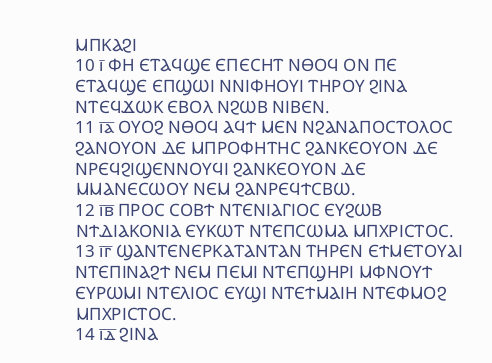ⲘⲠⲔⲀϨⲒ
10 ⲓ̅ ⲪⲎ ⲈⲦⲀϤϢⲈ ⲈⲠⲈⲤⲎⲦ ⲚⲐⲞϤ ⲞⲚ ⲠⲈ ⲈⲦⲀϤϢⲈ ⲈⲠϢⲰⲒ ⲚⲚⲒⲪⲎⲞⲨⲒ ⲦⲎⲢⲞⲨ ϨⲒⲚⲀ ⲚⲦⲈϤϪⲰⲔ ⲈⲂⲞⲖ ⲚϨⲰⲂ ⲚⲒⲂⲈⲚ.
11 ⲓ̅ⲁ̅ ⲞⲨⲞϨ ⲚⲐⲞϤ ⲀϤϮ ⲘⲈⲚ ⲚϨⲀⲚⲀⲠⲞⲤⲦⲞⲖⲞⲤ ϨⲀⲚⲞⲨⲞⲚ ⲆⲈ ⲘⲠⲢⲞⲪⲎⲦⲎⲤ ϨⲀⲚⲔⲈⲞⲨⲞⲚ ⲆⲈ ⲚⲢⲈϤϨⲒϢⲈⲚⲚⲞⲨϤⲒ ϨⲀⲚⲔⲈⲞⲨⲞⲚ ⲆⲈ ⲘⲘⲀⲚⲈⲤⲰⲞⲨ ⲚⲈⲘ ϨⲀⲚⲢⲈϤϮⲤⲂⲰ.
12 ⲓ̅ⲃ̅ ⲠⲢⲞⲤ ⲤⲞⲂϮ ⲚⲦⲈⲚⲒⲀⲄⲒⲞⲤ ⲈⲨϨⲰⲂ ⲚϮⲆⲒⲀⲔⲞⲚⲒⲀ ⲈⲨⲔⲰⲦ ⲚⲦⲈⲠⲤⲰⲘⲀ ⲘⲠⲬⲢⲒⲤⲦⲞⲤ.
13 ⲓ̅ⲅ̅ ϢⲀⲚⲦⲈⲚⲈⲢⲔⲀⲦⲀⲚⲦⲀⲚ ⲦⲎⲢⲈⲚ ⲈϮⲘⲈⲦⲞⲨⲀⲒ ⲚⲦⲈⲠⲒⲚⲀϨϮ ⲚⲈⲘ ⲠⲈⲘⲒ ⲚⲦⲈⲠϢⲎⲢⲒ ⲘⲪⲚⲞⲨϮ ⲈⲨⲢⲰⲘⲒ ⲚⲦⲈⲖⲒⲞⲤ ⲈⲨϢⲒ ⲚⲦⲈϮⲘⲀⲒⲎ ⲚⲦⲈⲪⲘⲞϨ ⲘⲠⲬⲢⲒⲤⲦⲞⲤ.
14 ⲓ̅ⲇ̅ ϨⲒⲚⲀ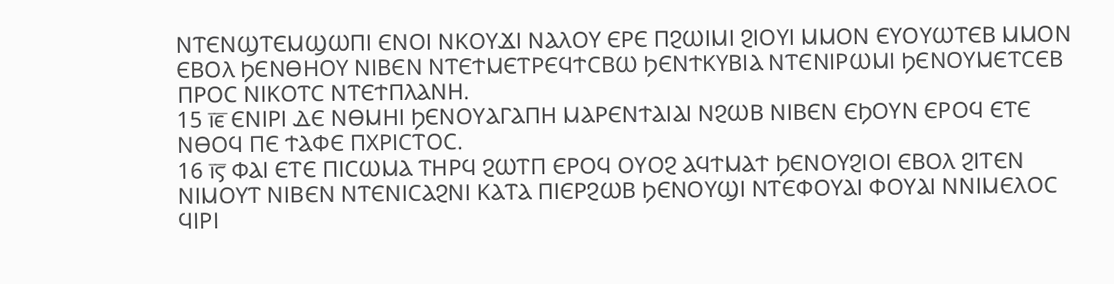ⲚⲦⲈⲚϢⲦⲈⲘϢⲰⲠⲒ ⲈⲚⲞⲒ ⲚⲔⲞⲨϪⲒ ⲚⲀⲖⲞⲨ ⲈⲢⲈ ⲠϨⲰⲒⲘⲒ ϨⲒⲞⲨⲒ ⲘⲘⲞⲚ ⲈⲨⲞⲨⲰⲦⲈⲂ ⲘⲘⲞⲚ ⲈⲂⲞⲖ ϦⲈⲚⲐⲎⲞⲨ ⲚⲒⲂⲈⲚ ⲚⲦⲈϮⲘⲈⲦⲢⲈϤϮⲤⲂⲰ ϦⲈⲚϮⲔⲨⲂⲒⲀ ⲚⲦⲈⲚⲒⲢⲰⲘⲒ ϦⲈⲚⲞⲨⲘⲈⲦⲤⲈⲂ ⲠⲢⲞⲤ ⲚⲒⲔⲞⲦⲤ ⲚⲦⲈϮⲠⲖⲀⲚⲎ.
15 ⲓ̅ⲉ̅ ⲈⲚⲒⲢⲒ ⲆⲈ ⲚⲐⲘⲎⲒ ϦⲈⲚⲞⲨⲀⲄⲀⲠⲎ ⲘⲀⲢⲈⲚϮⲀⲒⲀⲒ ⲚϨⲰⲂ ⲚⲒⲂⲈⲚ ⲈϦⲞⲨⲚ ⲈⲢⲞϤ ⲈⲦⲈ ⲚⲐⲞϤ ⲠⲈ ϮⲀⲪⲈ ⲠⲬⲢⲒⲤⲦⲞⲤ.
16 ⲓ̅ⲋ̅ ⲪⲀⲒ ⲈⲦⲈ ⲠⲒⲤⲰⲘⲀ ⲦⲎⲢϤ ϨⲰⲦⲠ ⲈⲢⲞϤ ⲞⲨⲞϨ ⲀϤϮⲘⲀϮ ϦⲈⲚⲞⲨϨⲒⲞⲒ ⲈⲂⲞⲖ ϨⲒⲦⲈⲚ ⲚⲒⲘⲞⲨⲦ ⲚⲒⲂⲈⲚ ⲚⲦⲈⲚⲒⲤⲀϨⲚⲒ ⲔⲀⲦⲀ ⲠⲒⲈⲢϨⲰⲂ ϦⲈⲚⲞⲨϢⲒ ⲚⲦⲈⲪⲞⲨⲀⲒ ⲪⲞⲨⲀⲒ ⲚⲚⲒⲘⲈⲖⲞⲤ ϤⲒⲢⲒ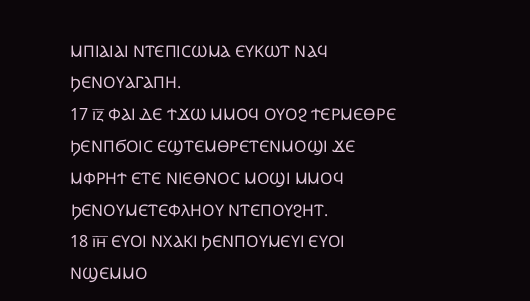ⲘⲠⲒⲀⲒⲀⲒ ⲚⲦⲈⲠⲒⲤⲰⲘⲀ ⲈⲨⲔⲰⲦ ⲚⲀϤ ϦⲈⲚⲞⲨⲀⲄⲀⲠⲎ.
17 ⲓ̅ⲍ̅ ⲪⲀⲒ ⲆⲈ ϮϪⲰ ⲘⲘⲞϤ ⲞⲨⲞϨ ϮⲈⲢⲘⲈⲐⲢⲈ ϦⲈⲚⲠϬⲞⲒⲤ ⲈϢⲦⲈⲘⲐⲢⲈⲦⲈⲚⲘⲞϢⲒ ϪⲈ ⲘⲪⲢⲎϮ ⲈⲦⲈ ⲚⲒⲈⲐⲚⲞⲤ ⲘⲞϢⲒ ⲘⲘⲞϤ ϦⲈⲚⲞⲨⲘⲈⲦⲈⲪⲖⲎⲞⲨ ⲚⲦⲈⲠⲞⲨϨⲎⲦ.
18 ⲓ̅ⲏ̅ ⲈⲨⲞⲒ ⲚⲬⲀⲔⲒ ϦⲈⲚⲠⲞⲨⲘⲈⲨⲒ ⲈⲨⲞⲒ ⲚϢⲈⲘⲘⲞ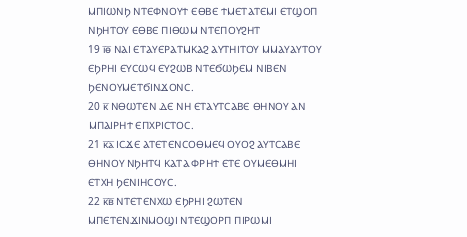ⲘⲠⲒⲰⲚϦ ⲚⲦⲈⲪⲚⲞⲨϮ ⲈⲐⲂⲈ ϮⲘⲈⲦⲀⲦⲈⲘⲒ ⲈⲦϢⲞⲠ ⲚϦⲎⲦⲞⲨ ⲈⲐⲂⲈ ⲠⲒⲐⲰⲘ ⲚⲦⲈⲠⲞⲨϨⲎⲦ
19 ⲓ̅ⲑ̅ ⲚⲀⲒ ⲈⲦⲀⲨⲈⲢⲀⲦⲘⲔⲀϨ ⲀⲨⲦⲎⲒⲦⲞⲨ ⲘⲘⲀⲨⲀⲨⲦⲞⲨ ⲈϦⲢⲎⲒ ⲈⲨⲤⲰϤ ⲈⲨϨⲰⲂ ⲚⲦⲈϬⲰϦⲈⲘ ⲚⲒⲂⲈⲚ ϦⲈⲚⲞⲨⲘⲈⲦϬⲒⲚϪⲞⲚⲤ.
20 ⲕ̅ ⲚⲐⲰⲦⲈⲚ ⲆⲈ ⲚⲎ ⲈⲦⲀⲨⲦⲤⲀⲂⲈ ⲐⲎⲚⲞⲨ ⲀⲚ ⲘⲠⲀⲒⲢⲎϮ ⲈⲠⲬⲢⲒⲤⲦⲞⲤ.
21 ⲕ̅ⲁ̅ ⲒⲤϪⲈ ⲀⲦⲈⲦⲈⲚⲤⲞⲐⲘⲈϤ ⲞⲨⲞϨ ⲀⲨⲦⲤⲀⲂⲈ ⲐⲎⲚⲞⲨ ⲚϦⲎⲦϤ ⲔⲀⲦⲀ ⲪⲢⲎϮ ⲈⲦⲈ ⲞⲨⲘⲈⲐⲘⲎⲒ ⲈⲦⲬⲎ ϦⲈⲚⲒⲎⲤⲞⲨⲤ.
22 ⲕ̅ⲃ̅ ⲚⲦⲈⲦⲈⲚⲬⲰ ⲈϦⲢⲎⲒ ϨⲰⲦⲈⲚ ⲘⲠⲈⲦⲈⲚϪⲒⲚⲘⲞϢⲒ ⲚⲦⲈϢⲞⲢⲠ ⲠⲒⲢⲰⲘⲒ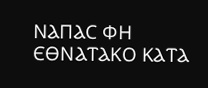ⲚⲀⲠⲀⲤ ⲪⲎ ⲈⲐⲚⲀⲦⲀⲔⲞ ⲔⲀⲦⲀ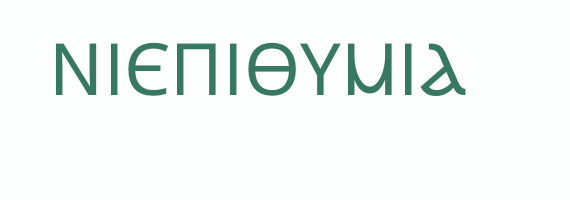ⲚⲒⲈⲠⲒⲐⲨⲘⲒⲀ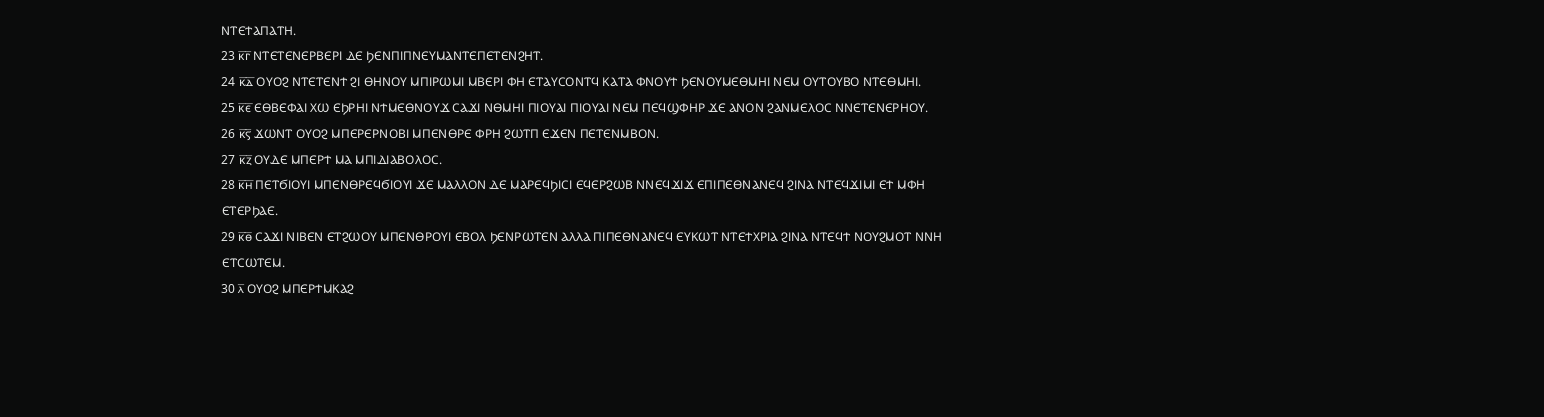ⲚⲦⲈϮⲀⲠⲀⲦⲎ.
23 ⲕ̅ⲅ̅ ⲚⲦⲈⲦⲈⲚⲈⲢⲂⲈⲢⲒ ⲆⲈ ϦⲈⲚⲠⲒⲠⲚⲈⲨⲘⲀⲚⲦⲈⲠⲈⲦⲈⲚϨⲎⲦ.
24 ⲕ̅ⲇ̅ ⲞⲨⲞϨ ⲚⲦⲈⲦⲈⲚϮ ϨⲒ ⲐⲎⲚⲞⲨ ⲘⲠⲒⲢⲰⲘⲒ ⲘⲂⲈⲢⲒ ⲪⲎ ⲈⲦⲀⲨⲤⲞⲚⲦϤ ⲔⲀⲦⲀ ⲪⲚⲞⲨϮ ϦⲈⲚⲞⲨⲘⲈⲐⲘⲎⲒ ⲚⲈⲘ ⲞⲨⲦⲞⲨⲂⲞ ⲚⲦⲈⲐⲘⲎⲒ.
25 ⲕ̅ⲉ̅ ⲈⲐⲂⲈⲪⲀⲒ ⲬⲰ ⲈϦⲢⲎⲒ ⲚϮⲘⲈⲐⲚⲞⲨϪ ⲤⲀϪⲒ ⲚⲐⲘⲎⲒ ⲠⲒⲞⲨⲀⲒ ⲠⲒⲞⲨⲀⲒ ⲚⲈⲘ ⲠⲈϤϢⲪⲎⲢ ϪⲈ ⲀⲚⲞⲚ ϨⲀⲚⲘⲈⲖⲞⲤ ⲚⲚⲈⲦⲈⲚⲈⲢⲎⲞⲨ.
26 ⲕ̅ⲋ̅ ϪⲰⲚⲦ ⲞⲨⲞϨ ⲘⲠⲈⲢⲈⲢⲚⲞⲂⲒ ⲘⲠⲈⲚⲐⲢⲈ ⲪⲢⲎ ϨⲰⲦⲠ ⲈϪⲈⲚ ⲠⲈⲦⲈⲚⲘⲂⲞⲚ.
27 ⲕ̅ⲍ̅ ⲞⲨⲆⲈ ⲘⲠⲈⲢϮ ⲘⲀ ⲘⲠⲒⲆⲒⲀⲂⲞⲖⲞⲤ.
28 ⲕ̅ⲏ̅ ⲠⲈⲦϬⲒⲞⲨⲒ ⲘⲠⲈⲚⲐⲢⲈϤϬⲒⲞⲨⲒ ϪⲈ ⲘⲀⲖⲖⲞⲚ ⲆⲈ ⲘⲀⲢⲈϤϦⲒⲤⲒ ⲈϤⲈⲢϨⲰⲂ ⲚⲚⲈϤϪⲒϪ ⲈⲠⲒⲠⲈⲐⲚⲀⲚⲈϤ ϨⲒⲚⲀ ⲚⲦⲈϤϪⲒⲘⲒ ⲈϮ ⲘⲪⲎ ⲈⲦⲈⲢϦⲀⲈ.
29 ⲕ̅ⲑ̅ ⲤⲀϪⲒ ⲚⲒⲂⲈⲚ ⲈⲦϨⲰⲞⲨ ⲘⲠⲈⲚⲐⲢⲞⲨⲒ ⲈⲂⲞⲖ ϦⲈⲚⲢⲰⲦⲈⲚ ⲀⲖⲖⲀ ⲠⲒⲠⲈⲐⲚⲀⲚⲈϤ ⲈⲨⲔⲰⲦ ⲚⲦⲈϮⲬⲢⲒⲀ ϨⲒⲚⲀ ⲚⲦⲈϤϮ ⲚⲞⲨϨⲘⲞⲦ ⲚⲚⲎ ⲈⲦⲤⲰⲦⲈⲘ.
30 ⲗ̅ ⲞⲨⲞϨ ⲘⲠⲈⲢϮⲘⲔⲀϨ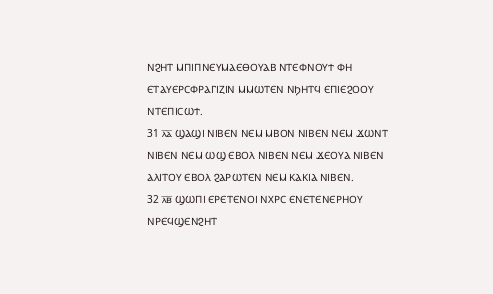ⲚϨⲎⲦ ⲘⲠⲒⲠⲚⲈⲨⲘⲀⲈⲐⲞⲨⲀⲂ ⲚⲦⲈⲪⲚⲞⲨϮ ⲪⲎ ⲈⲦⲀⲨⲈⲢⲤⲪⲢⲀⲄⲒⲌⲒⲚ ⲘⲘⲰⲦⲈⲚ ⲚϦⲎⲦϤ ⲈⲠⲒⲈϨⲞⲞⲨ ⲚⲦⲈⲠⲒⲤⲰϮ.
31 ⲗ̅ⲁ̅ ϢⲀϢⲒ ⲚⲒⲂⲈⲚ ⲚⲈⲘ ⲘⲂⲞⲚ ⲚⲒⲂⲈⲚ ⲚⲈⲘ ϪⲰⲚⲦ ⲚⲒⲂⲈⲚ ⲚⲈⲘ ⲰϢ ⲈⲂⲞⲖ ⲚⲒⲂⲈⲚ ⲚⲈⲘ ϪⲈⲞⲨⲀ ⲚⲒⲂⲈⲚ ⲀⲖⲒⲦⲞⲨ ⲈⲂⲞⲖ ϨⲀⲢⲰⲦⲈⲚ ⲚⲈⲘ ⲔⲀⲔⲒⲀ ⲚⲒⲂⲈⲚ.
32 ⲗ̅ⲃ̅ ϢⲰⲠⲒ ⲈⲢⲈⲦⲈⲚⲞⲒ ⲚⲬⲢⲤ ⲈⲚⲈⲦⲈⲚⲈⲢⲎⲞⲨ ⲚⲢⲈϤϢⲈⲚϨⲎⲦ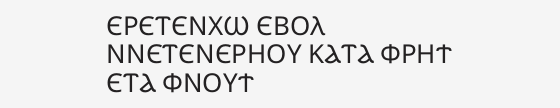ⲈⲢⲈⲦⲈⲚⲬⲰ ⲈⲂⲞⲖ ⲚⲚⲈⲦⲈⲚⲈⲢⲎⲞⲨ ⲔⲀⲦⲀ ⲪⲢⲎϮ ⲈⲦⲀ ⲪⲚⲞⲨϮ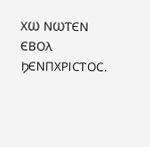ⲬⲰ ⲚⲰⲦⲈⲚ ⲈⲂⲞⲖ ϦⲈⲚⲠⲬⲢⲒⲤⲦⲞⲤ.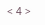< 4 >